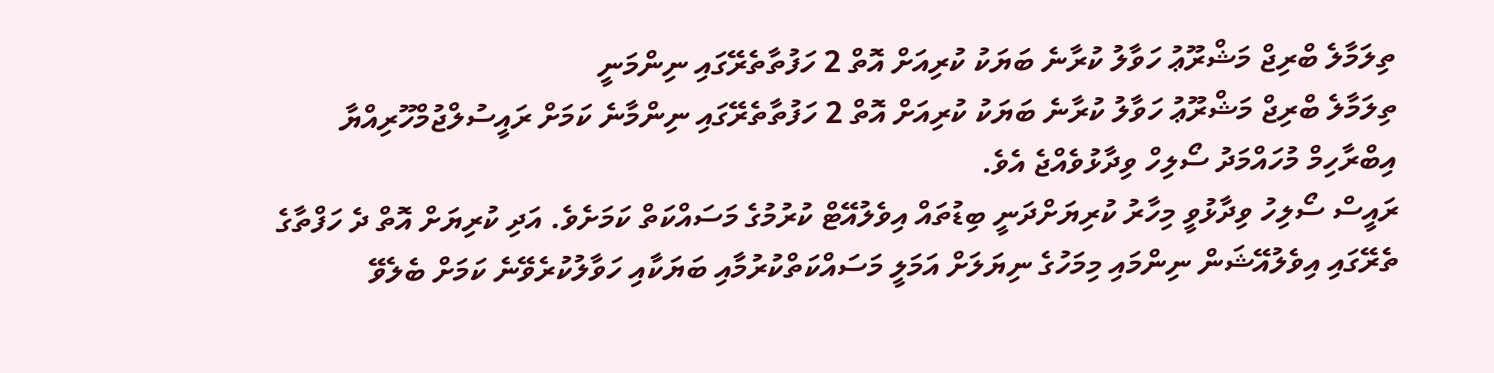ތިލަމާލެ ބްރިޖް މަޝްރޫޢު ހަވާލު ކުރާނެ ބަޔަކު ކުރިއަށް އޮތް 2 ހަފުތާތެރޭގައި ނިންމަނީ
ތިލަމާލެ ބްރިޖް މަޝްރޫޢު ހަވާލު ކުރާނެ ބަޔަކު ކުރިއަށް އޮތް 2 ހަފުތާތެރޭގައި ނިންމާނެ ކަމަށް ރައީސުލްޖުމްހޫރިއްޔާ އިބްރާހިމް މުހައްމަދު ސޯލިހް ވިދާޅުވެއްޖެ އެވެ.
ރައީސް ސޯލިހު ވިދާޅުވީ މިހާރު ކުރިޔަށްދަނީ ބިޑުތައް އިވެލުއޭޓް ކުރުމުގެ މަސައްކަތް ކަމަށެވެ. އަދި ކުރިޔަށް އޮތް ދެ ހަފްތާގެ ތެރޭގައި އިވެލުއޭޝަން ނިންމައި މިމަހުގެ ނިޔަލަށް އަމަލީ މަސައްކަތްކުރުމާއި ބަޔަކާއި ހަވާލުކުރެވޭނެ ކަމަށް ބެލެވޭ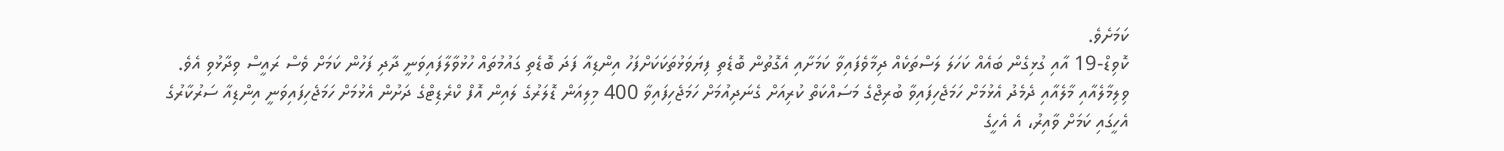ކަމަށެވެ.
ކޮވިޑް-19 އާއި ގުޅިގެން ބައެއް ކަހަލަ ލަސްތަކެއް ދިމާވެފައިވާ ކަމަށާއި އެގޮތުން ބޮޑެތި ފިޔަވަޅުތަކަކަށްފަހު އިންޑިއާ ފަދަ ބޮޑެތި ގައުމުތައް ހުޅުވާލާފައިވަނީ ދާދި ފަހުން ކަމަށް ވެސް ރައީސް ވިދާޅުވި އެވެ.
ވިލިމާލެއާއި މާލެއާއި ދެމެދު އެޅުމަށް ހަމަޖެހިފައިވާ ބުރިޖްގެ މަސައްކަތް ކުރިއަށް ގެނަދިއުމަށް ހަމަޖެހިފައިވާ 400 މިލިއަން ޑޮލަރުގެ ލައިން އޮފް ކްރެޑިޓްގެ ދަށުން އެޅުމަށް ހަމަޖެހިފައިވަނީ އިންޑިއާ ސަރުކާރުގެ އެހީގައި ކަމަށް ވާއިރު، އެ އެހީގެ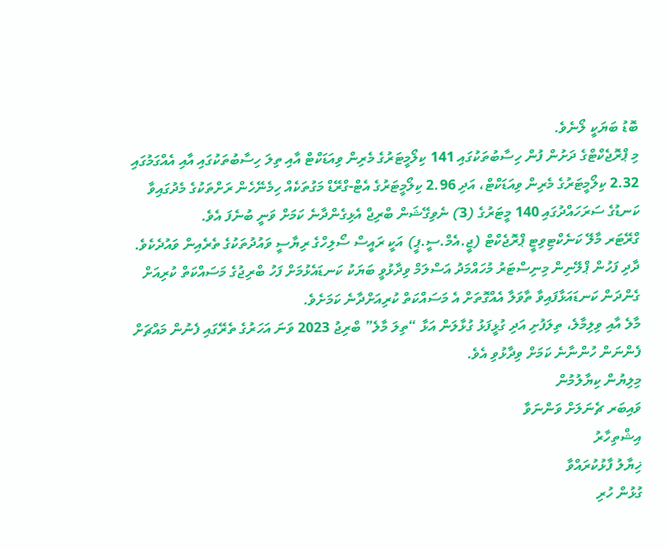ބޮޑު ބަޔަކީ ލޯނެވެ.
މި ޕްރޮޖެކްޓްގެ ދަށުން ފުން ހިސާބުތަކުގައި 141 ކިލޯމީޓަރުގެ މެރިން ވިއަޑަކްޓް އާއި ތިލަ ހިސާބުތަކުގައި އާއި އެއްގަމުގައި 2.32 ކިލޯމީޓަރުގެ މެރިން ވިއަޑަކްޓް، އަދި 2.96 ކިލޯމީޓަރުގެ އެޓް-ގްރޭޑް މަގުތަކެއް ހިމެނޭހެން ރަށްތަކުގެ މެދުގައިވާ ކަނޑުގެ ސަރަހައްދުގައި 140 މީޓަރުގެ (3) ނެވިގޭޝަން ބްރިޖް އެޅިގެންދާނެ ކަމަށް ވަނީ ބުނެފަ އެވެ.
ގްރޭޓަރ މާލޭ ކަނެކްޓިވިޓީ ޕްރޮޖެކްޓް (ޖީ.އެމް.ސީ.ޕީ) އަކީ ރައީސް ސޯލިހްގެ ރިޔާސީ ވައުދުތަކުގެ ތެރެއިން ވައުދެކެވެ.
ދާދި ފަހުން ޕްލޭނިން މިނިސްޓަރު މުހައްމަދު އަސްލަމް ވިދާޅުވީ ބަޔަކު ކަނޑައެޅުމަށް ފަހު ބްރިޖުގެ މަސައްކަތް ކުރިއަށް ގެންދަން ކަނޑައަޅާފައިވާ ތާވަލާ އެއްގޮތަށް އެ މަސައްކަތް ކުރިއަށްދާނެ ކަމަށެވެ.
މާލެ އާއި ވިލިމާލެ، ތިލަފުށި އަދި ގުޅީފަޅު ގުޅާލަން އަޅާ “ތިލަ މާލެ” ބްރިޖު 2023 ވަނަ އަހަރުގެ ތެރޭގައި ފެނުން މައްޗަށް ފެންނަން ހުންނާނެ ކަމަށް ވިދާޅުވި އެވެ.
މިލިޔުން ކިޔާލުމުން
ވައިބަރ ޗެނަލަށް ވަންނަވާ
އިޝްތިހާރު
ޚިޔާލު ފާޅުކުރައްވާ
ގުޅުން ހުރި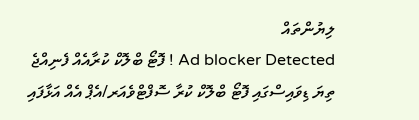ލިޔުންތައް
Ad blocker Detected ! ފޮޓޯ ބްލޮކް ކުރާއެއް ފެނިއްޖެ
ތިޔަ ޑިވައިސްގައި ފޮޓޯ ބްލޮކް ކުރާ ސޮފްޓްވެއަރ/އެޕް އެއް އަޅާފައި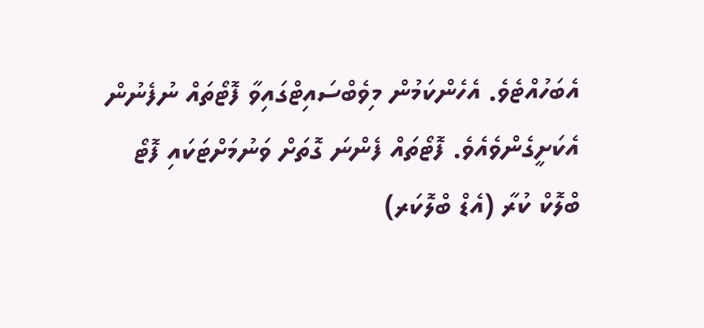އެބަހުއްޓެވެ. އެހެންކަމުން މިވެބްސައިޓްގައިވާ ފޮޓޯތައް ނުފެނުން އެކަށީގެންވެއެވެ. ފޮޓޯތައް ފެންނަ ގޮތަށް ވަނުމަށްޓަކައި ފޮޓޯ ބްލޮކް ކުރާ (އެޑް ބްލޮކަރ)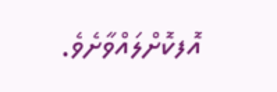އޮފކޮށްލައްވާށެވެ.